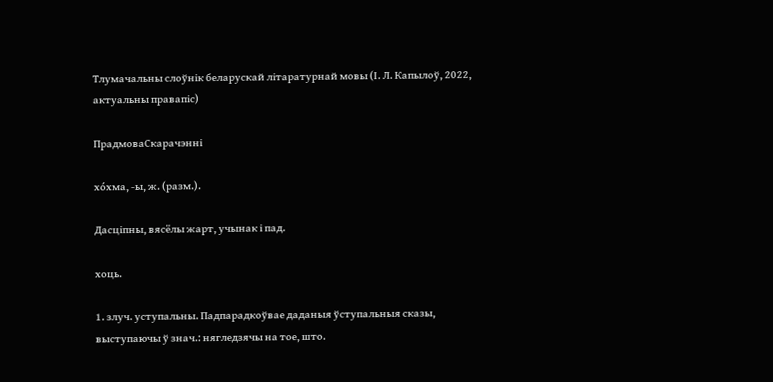Тлумачальны слоўнік беларускай літаратурнай мовы (І. Л. Капылоў, 2022, актуальны правапіс)

ПрадмоваСкарачэнні

хо́хма, -ы, ж. (разм.).

Дасціпны, вясёлы жарт, учынак і пад.

хоць.

1. злуч. уступальны. Падпарадкоўвае даданыя ўступальныя сказы, выступаючы ў знач.: нягледзячы на тое, што.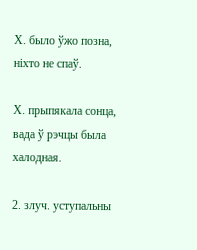Х. было ўжо позна, ніхто не спаў.

Х. прыпякала сонца, вада ў рэчцы была халодная.

2. злуч. уступальны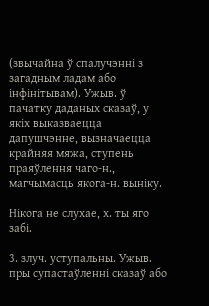(звычайна ў спалучэнні з загадным ладам або інфінітывам). Ужыв. ў пачатку даданых сказаў, у якіх выказваецца дапушчэнне, вызначаецца крайняя мяжа, ступень праяўлення чаго-н., магчымасць якога-н. выніку.

Нікога не слухае, х. ты яго забі.

3. злуч. уступальны. Ужыв. пры супастаўленні сказаў або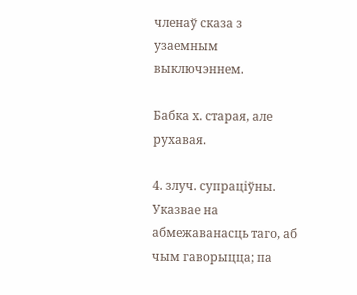членаў сказа з узаемным выключэннем.

Бабка х. старая, але рухавая.

4. злуч. супраціўны. Указвае на абмежаванасць таго, аб чым гаворыцца; па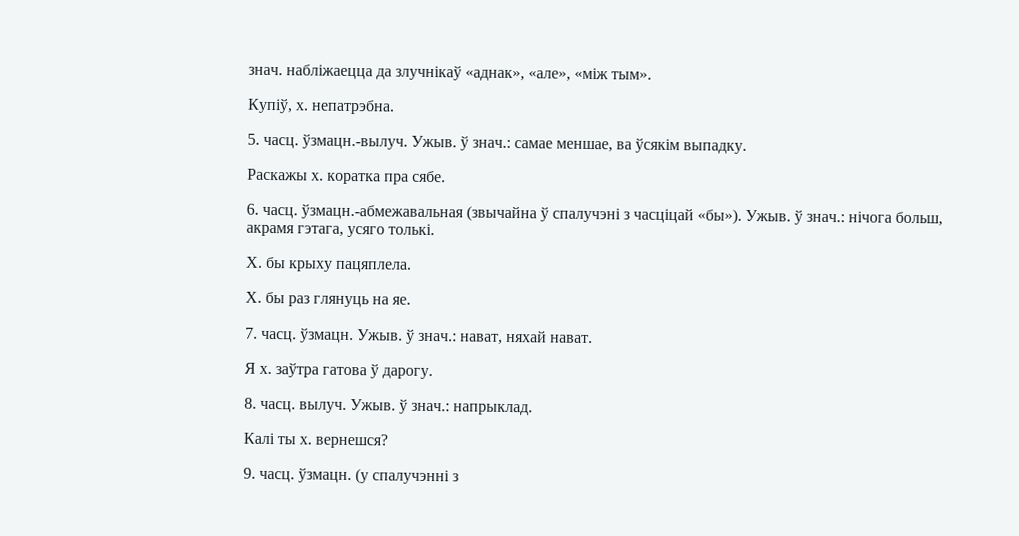знач. набліжаецца да злучнікаў «аднак», «але», «між тым».

Купіў, х. непатрэбна.

5. часц. ўзмацн.-вылуч. Ужыв. ў знач.: самае меншае, ва ўсякім выпадку.

Раскажы х. коратка пра сябе.

6. часц. ўзмацн.-абмежавальная (звычайна ў спалучэні з часціцай «бы»). Ужыв. ў знач.: нічога больш, акрамя гэтага, усяго толькі.

Х. бы крыху пацяплела.

Х. бы раз глянуць на яе.

7. часц. ўзмацн. Ужыв. ў знач.: нават, няхай нават.

Я х. заўтра гатова ў дарогу.

8. часц. вылуч. Ужыв. ў знач.: напрыклад.

Калі ты х. вернешся?

9. часц. ўзмацн. (у спалучэнні з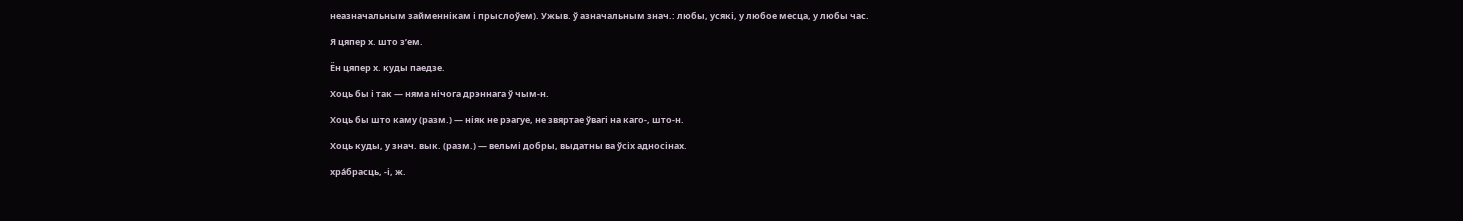неазначальным займеннікам і прыслоўем). Ужыв. ў азначальным знач.: любы, усякі, у любое месца, у любы час.

Я цяпер х. што з’ем.

Ён цяпер х. куды паедзе.

Хоць бы і так — няма нічога дрэннага ў чым-н.

Хоць бы што каму (разм.) — ніяк не рэагуе, не звяртае ўвагі на каго-, што-н.

Хоць куды, у знач. вык. (разм.) — вельмі добры, выдатны ва ўсіх адносінах.

хра́брасць, -і, ж.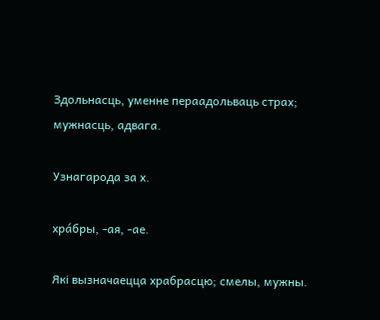Здольнасць, уменне пераадольваць страх; мужнасць, адвага.

Узнагарода за х.

хра́бры, -ая, -ае.

Які вызначаецца храбрасцю; смелы, мужны.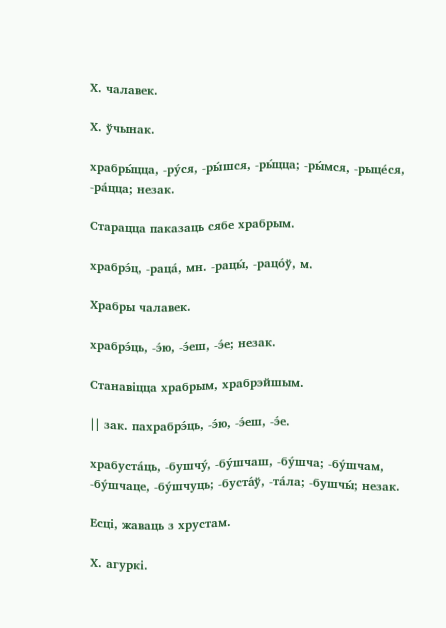Х. чалавек.

Х. ўчынак.

храбры́цца, -ру́ся, -ры́шся, -ры́цца; -ры́мся, -рыце́ся, -ра́цца; незак.

Старацца паказаць сябе храбрым.

храбрэ́ц, -раца́, мн. -рацы́, -рацо́ў, м.

Храбры чалавек.

храбрэ́ць, -э́ю, -э́еш, -э́е; незак.

Станавіцца храбрым, храбрэйшым.

|| зак. пахрабрэ́ць, -э́ю, -э́еш, -э́е.

храбуста́ць, -бушчу́, -бу́шчаш, -бу́шча; -бу́шчам, -бу́шчаце, -бу́шчуць; -буста́ў, -та́ла; -бушчы́; незак.

Есці, жаваць з хрустам.

Х. агуркі.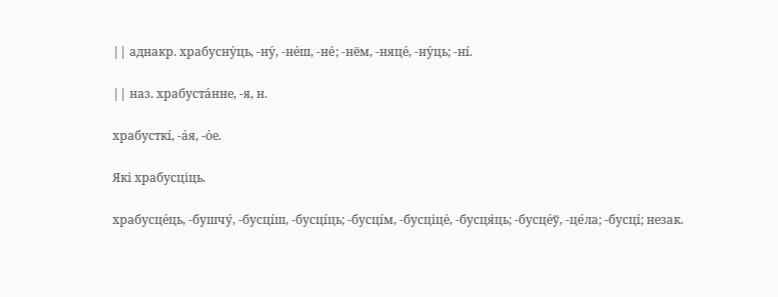|| аднакр. храбусну́ць, -ну́, -не́ш, -не́; -нём, -няце́, -ну́ць; -ні́.

|| наз. храбуста́нне, -я, н.

храбусткі́, -а́я, -о́е.

Які храбусціць.

храбусце́ць, -бушчу́, -бусці́ш, -бусці́ць; -бусці́м, -бусціце́, -бусця́ць; -бусце́ў, -це́ла; -бусці́; незак.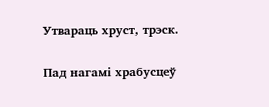Утвараць хруст, трэск.

Пад нагамі храбусцеў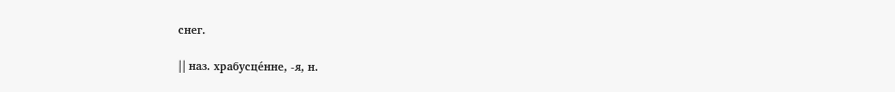снег.

|| наз. храбусце́нне, -я, н.